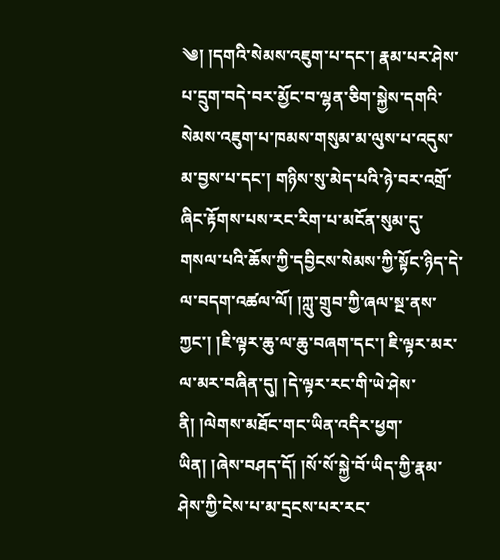༄། །དགའི་སེམས་འཇུག་པ་དང་། རྣམ་པར་ཤེས་པ་དྲུག་བདེ་བར་མྱོང་བ་ལྷན་ཅིག་སྐྱེས་དགའི་སེམས་འཇུག་པ་ཁམས་གསུམ་མ་ལུས་པ་འདུས་མ་བྱས་པ་དང་། གཉིས་སུ་མེད་པའི་ཉེ་བར་འགྲོ་ཞིང་རྟོགས་པས་རང་རིག་པ་མངོན་སུམ་དུ་གསལ་པའི་ཆོས་ཀྱི་དབྱིངས་སེམས་ཀྱི་སྟོང་ཉིད་དེ་ལ་བདག་འཚལ་ལོ། །ཀླུ་གྲུབ་ཀྱི་ཞལ་སྔ་ནས་ཀྱང་། །ཇི་ལྟར་ཆུ་ལ་ཆུ་བཞག་དང་། ཇི་ལྟར་མར་ལ་མར་བཞིན་དུ། །དེ་ལྟར་རང་གི་ཡེ་ཤེས་ནི། །ལེགས་མཐོང་གང་ཡིན་འདིར་ཕྱག་ཡིན། །ཞེས་བཤད་དོ། །སོ་སོ་སྐྱེ་བོ་ཡིད་ཀྱི་རྣམ་ཤེས་ཀྱི་ངེས་པ་མ་དྲངས་པར་རང་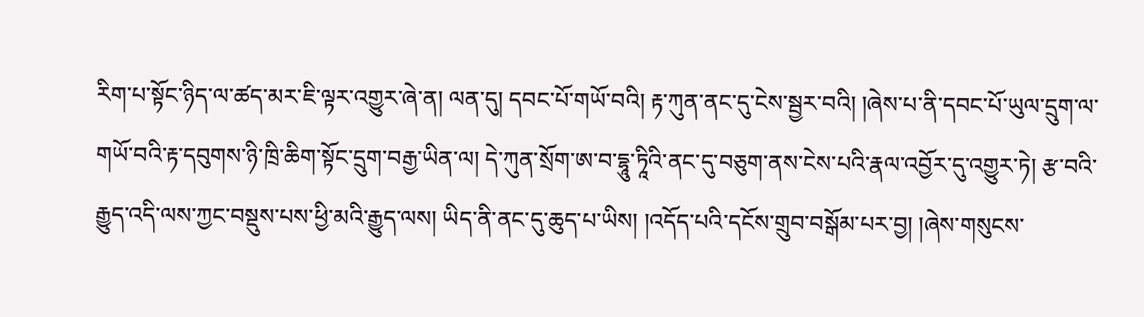རིག་པ་སྟོང་ཉིད་ལ་ཚད་མར་ཇི་ལྟར་འགྱུར་ཞེ་ན། ལན་དུ། དབང་པོ་གཡོ་བའི། རྟ་ཀུན་ནང་དུ་ངེས་སྦྱར་བའི། །ཞེས་པ་ནི་དབང་པོ་ཡུལ་དྲུག་ལ་གཡོ་བའི་རྟ་དབུགས་ཉི་ཁྲི་ཆིག་སྟོང་དྲུག་བརྒྱ་ཡིན་ལ། དེ་ཀུན་སྲོག་ཨ་བ་དྷཱུ་ཏཱིའི་ནང་དུ་བཅུག་ནས་ངེས་པའི་རྣལ་འབྱོར་དུ་འགྱུར་ཏེ། རྩ་བའི་རྒྱུད་འདི་ལས་ཀྱང་བསྡུས་པས་ཕྱི་མའི་རྒྱུད་ལས། ཡིད་ནི་ནང་དུ་ཆུད་པ་ཡིས། །འདོད་པའི་དངོས་གྲུབ་བསྒོམ་པར་བྱ། །ཞེས་གསུངས་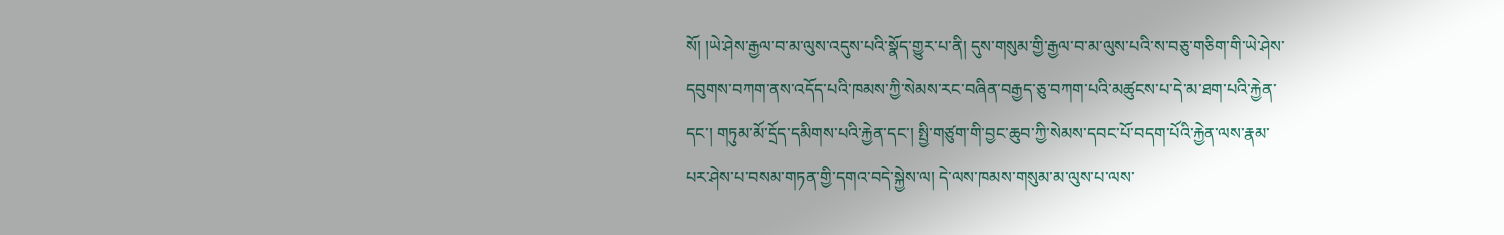སོ། །ཡེ་ཤེས་རྒྱལ་བ་མ་ལུས་འདུས་པའི་སྣོད་གྱུར་པ་ནི། དུས་གསུམ་གྱི་རྒྱལ་བ་མ་ལུས་པའི་ས་བཅུ་གཅིག་གི་ཡེ་ཤེས་དབུགས་བཀག་ནས་འདོད་པའི་ཁམས་ཀྱི་སེམས་རང་བཞིན་བརྒྱད་ཅུ་བཀག་པའི་མཚུངས་པ་དེ་མ་ཐག་པའི་རྐྱེན་དང་། གཏུམ་མོ་དྲོད་དམིགས་པའི་རྐྱེན་དང་། སྤྱི་གཙུག་གི་བྱང་ཆུབ་ཀྱི་སེམས་དབང་པོ་བདག་པོའི་རྐྱེན་ལས་རྣམ་པར་ཤེས་པ་བསམ་གཏན་གྱི་དགའ་བདེ་སྐྱེས་ལ། དེ་ལས་ཁམས་གསུམ་མ་ལུས་པ་ལས་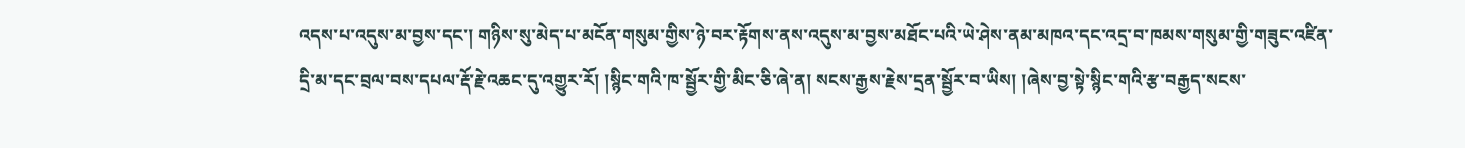འདས་པ་འདུས་མ་བྱས་དང་། གཉིས་སུ་མེད་པ་མངོན་གསུམ་གྱིས་ཉེ་བར་རྟོགས་ནས་འདུས་མ་བྱས་མཐོང་པའི་ཡེ་ཤེས་ནམ་མཁའ་དང་འདྲ་བ་ཁམས་གསུམ་གྱི་གཟུང་འཛིན་དྲི་མ་དང་བྲལ་བས་དཔལ་རྡོ་རྗེ་འཆང་དུ་འགྱུར་རོ། །སྙིང་གའི་ཁ་སྦྱོར་གྱི་མིང་ཅི་ཞེ་ན། སངས་རྒྱས་རྗེས་དྲན་སྦྱོར་བ་ཡིས། །ཞེས་བྱ་སྟེ་སྙིང་གའི་རྩ་བརྒྱད་སངས་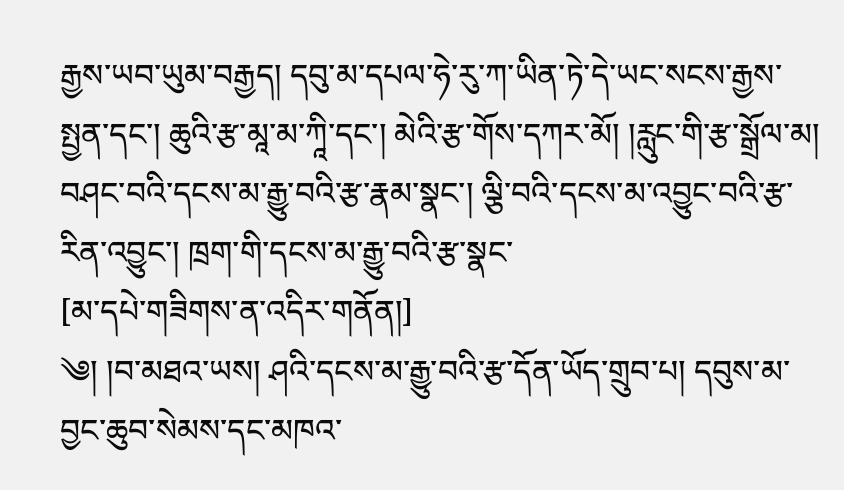རྒྱས་ཡབ་ཡུམ་བརྒྱད། དབུ་མ་དཔལ་ཧེ་རུ་ཀ་ཡིན་ཏེ་དེ་ཡང་སངས་རྒྱས་སྤྱན་དང་། ཆུའི་རྩ་མཱ་མ་ཀཱི་དང་། མེའི་རྩ་གོས་དཀར་མོ། །རླུང་གི་རྩ་སྒྲོལ་མ། བཤང་བའི་དངས་མ་རྒྱུ་བའི་རྩ་རྣམ་སྣང་། ལྕི་བའི་དངས་མ་འབྱུང་བའི་རྩ་རིན་འབྱུང་། ཁྲག་གི་དངས་མ་རྒྱུ་བའི་རྩ་སྣང་
[མ་དཔེ་གཟིགས་ན་འདིར་གནོན།]
༄། །བ་མཐའ་ཡས། ཤའི་དངས་མ་རྒྱུ་བའི་རྩ་དོན་ཡོད་གྲུབ་པ། དབུས་མ་བྱང་ཆུབ་སེམས་དང་མཁའ་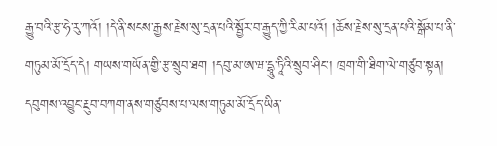རྒྱུ་བའི་རྩ་ཧེ་རུ་ཀའོ། །དེ་ནི་སངས་རྒྱས་རྗེས་སུ་དྲན་པའི་སྦྱོར་བ་རྒྱུད་ཀྱི་རིམ་པའོ། །ཆོས་རྗེས་སུ་དྲན་པའི་སྒོམ་པ་ནི་གཏུམ་མོ་དྲོད་དེ། གཡས་གཡོན་གྱི་རྩ་སྲུབ་ཐག །དབུ་མ་ཨ་ཝ་དྷཱུ་ཏཱིའི་སྲུབ་ཤིང་། ཁྲག་གི་ཐིག་ལེ་གཙུབ་སྟན། དབུགས་འབྱུང་རྔུབ་བཀག་ནས་གཙུབས་པ་ལས་གཏུམ་མོ་དྲོད་ཡིན་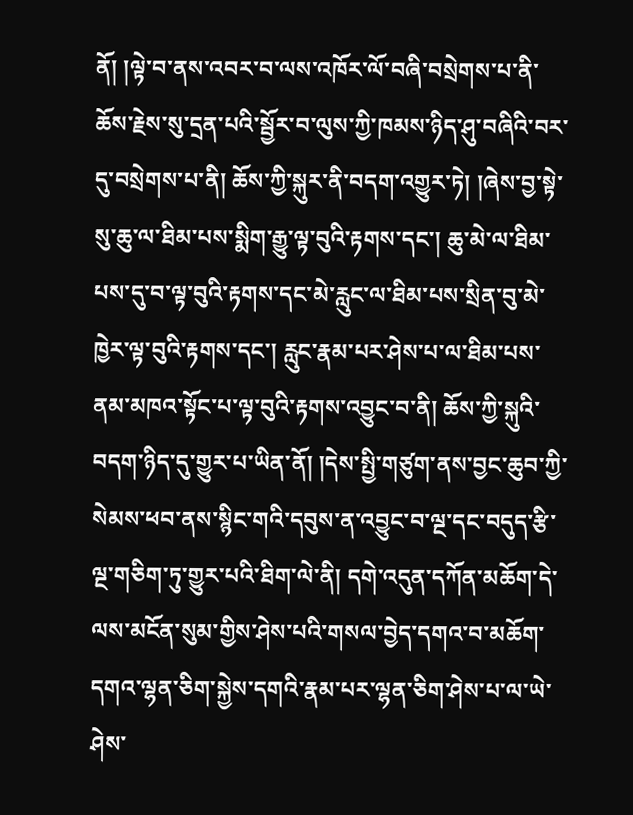ནོ། །ལྟེ་བ་ནས་འབར་བ་ལས་འཁོར་ལོ་བཞི་བསྲེགས་པ་ནི་ཆོས་རྗེས་སུ་དྲན་པའི་སྦྱོར་བ་ལུས་ཀྱི་ཁམས་ཉིད་ཤུ་བཞིའི་བར་དུ་བསྲེགས་པ་ནི། ཆོས་ཀྱི་སྐུར་ནི་བདག་འགྱུར་ཏེ། །ཞེས་བྱ་སྟེ་སུ་ཆུ་ལ་ཐིམ་པས་སྨིག་རྒྱུ་ལྟ་བུའི་རྟགས་དང་། ཆུ་མེ་ལ་ཐིམ་པས་དུ་བ་ལྟ་བུའི་རྟགས་དང་མེ་རླུང་ལ་ཐིམ་པས་སྲིན་བུ་མེ་ཁྱེར་ལྟ་བུའི་རྟགས་དང་། རླུང་རྣམ་པར་ཤེས་པ་ལ་ཐིམ་པས་ནམ་མཁའ་སྟོང་པ་ལྟ་བུའི་རྟགས་འབྱུང་བ་ནི། ཆོས་ཀྱི་སྐུའི་བདག་ཉིད་དུ་གྱུར་པ་ཡིན་ནོ། །དེས་སྤྱི་གཙུག་ནས་བྱང་ཆུབ་ཀྱི་སེམས་ཕབ་ནས་སྙིང་གའི་དབུས་ན་འབྱུང་བ་ལྔ་དང་བདུད་རྩི་ལྔ་གཅིག་ཏུ་གྱུར་པའི་ཐིག་ལེ་ནི། དགེ་འདུན་དཀོན་མཆོག་དེ་ལས་མངོན་སུམ་གྱིས་ཤེས་པའི་གསལ་བྱེད་དགའ་བ་མཆོག་དགའ་ལྷན་ཅིག་སྐྱེས་དགའི་རྣམ་པར་ལྷན་ཅིག་ཤེས་པ་ལ་ཡེ་ཤེས་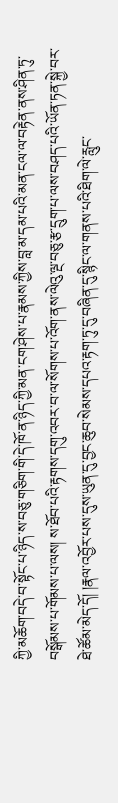ཀྱི་མཆོག་བདེ་བ་སྟོང་པ་ཉིད་ས་བཅུ་གཅིག་གི་དེ་ཁོ་ན་ཉིད་ཀྱི་མན་ངག་ཤེས་པ་རྣམས་ཀྱིས་བླ་མ་དམ་པའི་མན་ངལ་ལ་བརྟེན་ནས་ཤིན་ཏུ་བསྒོམས་པ་གོམས་པ་ལས། ས་ཐོབ་པའི་རྟགས་དགུ་འབར་བ་ལ་སོགས་པ་འོག་ནས་ལེའུ་ལྔ་བཅུ་རྩ་དྲུག་པ་ལས་བཤད་པའི་ཡོན་ཏན་སྐྱེ་བར་ཐེ་ཚོམ་མེད་དོ། །རྣལ་འབྱོར་པས་དུས་ཡུན་དུ་བྱང་ཆུབ་སེམས་དཔའ་རྟག་ཏུ་དུ་བཞིན་དུ་སྙིང་ལ་གནས་པའི་ཐིག་ལེ་རླུང་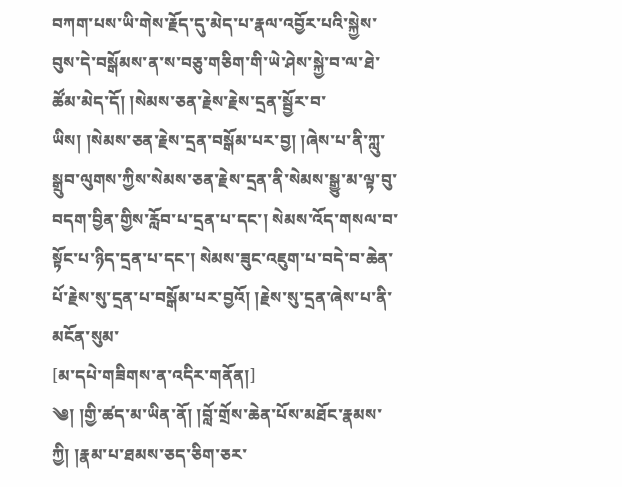བཀག་པས་ཡི་གེས་རྗོད་དུ་མེད་པ་རྣལ་འབྱོར་པའི་སྐྱེས་བུས་དེ་བསྒོམས་ན་ས་བཅུ་གཅིག་གི་ཡེ་ཤེས་སྐྱེ་བ་ལ་ཐེ་ཚོམ་མེད་དོ། །སེམས་ཅན་རྗེས་རྗེས་དྲན་སྦྱོར་བ་ཡིས། །སེམས་ཅན་རྗེས་དྲན་བསྒོམ་པར་བྱ། །ཞེས་པ་ནི་ཀླུ་སྒྲུབ་ལུགས་ཀྱིས་སེམས་ཅན་རྗེས་དྲན་ནི་སེམས་སྒྱུ་མ་ལྟ་བུ་བདག་བྱིན་གྱིས་རློབ་པ་དྲན་པ་དང་། སེམས་འོད་གསལ་བ་སྟོང་པ་ཉིད་དྲན་པ་དང་། སེམས་ཟུང་འཇུག་པ་བདེ་བ་ཆེན་པོ་རྗེས་སུ་དྲན་པ་བསྒོམ་པར་བྱའོ། །རྗེས་སུ་དྲན་ཞེས་པ་ནི་མངོན་སུམ་
[མ་དཔེ་གཟིགས་ན་འདིར་གནོན།]
༄། །གྱི་ཚད་མ་ཡིན་ནོ། །བློ་གྲོས་ཆེན་པོས་མཐོང་རྣམས་ཀྱི། །རྣམ་པ་ཐམས་ཅད་ཅིག་ཅར་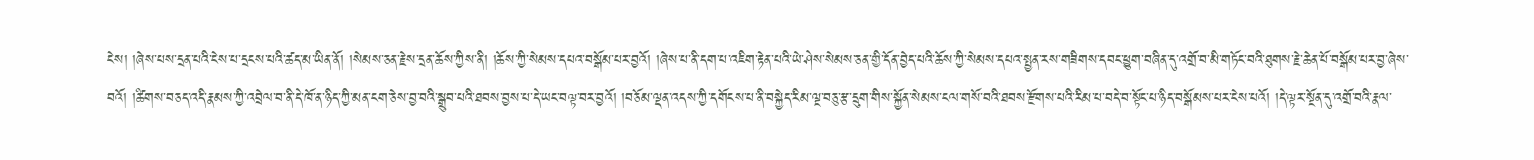ངེས། །ཞེས་པས་དྲན་པའི་ངེས་པ་དྲངས་པའི་ཚད་མ་ཡིན་ནོ། །སེམས་ཅན་རྗེས་དྲན་ཆོས་ཀྱིས་ནི། །ཆོས་ཀྱི་སེམས་དཔའ་བསྒོམ་པར་བྱའོ། །ཞེས་པ་ནི་དག་པ་འཇིག་རྟེན་པའི་ཡེ་ཤེས་སེམས་ཅན་གྱི་དོན་བྱེད་པའི་ཆོས་ཀྱི་སེམས་དཔའ་སྤྱན་རས་གཟིགས་དབང་ཕྱུག་བཞིན་དུ་འགྲོ་བ་མི་གཏོང་བའི་ཐུགས་རྗེ་ཆེན་པོ་བསྒོམ་པར་བྱ་ཞེས་བའོ། །ཚིགས་བཅད་འདི་རྣམས་ཀྱི་འབྲེལ་བ་ནི་དེ་ཁོ་ན་ཉིད་ཀྱི་མན་ངག་ཅེས་བྱ་བའི་སྒྲུབ་པའི་ཐབས་བྱས་པ་དེ་ཡང་བལྟ་བར་བྱའོ། །བཅོམ་ལྡན་འདས་ཀྱི་དགོངས་པ་ནི་བསྐྱེད་རིམ་ལྔ་བཅུ་རྩ་དྲུག་གིས་སྐྱོན་སེམས་ངལ་གསོ་བའི་ཐབས་རྫོགས་པའི་རིམ་པ་བདེ་བ་སྟོང་པ་ཉིད་བསྒོམས་པར་ངེས་པའོ། །དེ་ལྟར་སྔོན་དུ་འགྲོ་བའི་རྣལ་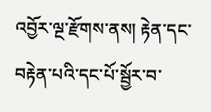འབྱོར་ལྔ་རྫོགས་ནས། རྟེན་དང་བརྟེན་པའི་དང་པོ་སྦྱོར་བ་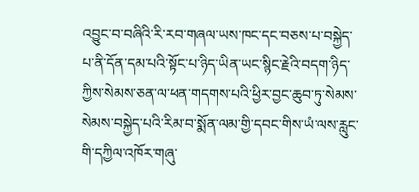འབྱུང་བ་བཞིའི་རི་རབ་གཞལ་ཡས་ཁང་དང་བཅས་པ་བསྐྱེད་པ་ནི་དོན་དམ་པའི་སྟོང་པ་ཉིད་ཡིན་ཡང་སྙིང་རྗེའི་བདག་ཉིད་ཀྱིས་སེམས་ཅན་ལ་ཕན་གདགས་པའི་ཕྱིར་བྱང་ཆུབ་ཏུ་སེམས་སེམས་བསྐྱེད་པའི་རིམ་བ་སྨོན་ལམ་གྱི་དབང་གིས་ཡཾ་ལས་རླུང་གི་དཀྱིལ་འཁོར་གཞུ་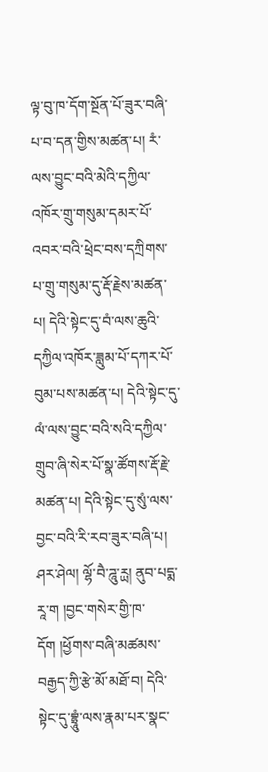ལྟ་བུ་ཁ་དོག་སྔོན་པོ་ཟུར་བཞི་པ་བ་དན་གྱིས་མཚན་པ། རཾ་ལས་བྱུང་བའི་མེའི་དཀྱིལ་འཁོར་གྲུ་གསུམ་དམར་པོ་འབར་བའི་ཕྲེང་བས་དཀྲིགས་པ་གྲུ་གསུམ་དུ་རྡོ་རྗེས་མཚན་པ། དེའི་སྟེང་དུ་བཾ་ལས་ཆུའི་དཀྱིལ་འཁོར་ཟླུམ་པོ་དཀར་པོ་བུམ་པས་མཚན་པ། དེའི་སྟེང་དུ་ལཾ་ལས་བྱུང་བའི་སའི་དཀྱིལ་གྲུབ་ཞི་སེར་པོ་སྣ་ཚོགས་རྡོ་རྗེ་མཚན་པ། དེའི་སྟེང་དུ་སུཾ་ལས་བྱང་བའི་རི་རབ་ཟུར་བཞི་པ། ཤར་ཤེལ། ལྷོ་བཻ་ཌཱུ་ཪྻ། ནུབ་པདྨ་རཱ་ག །བྱང་གསེར་གྱི་ཁ་དོག །ཕྱོགས་བཞི་མཚམས་བརྒྱད་ཀྱི་རྩེ་མོ་མཐོ་བ། དེའི་སྟེང་དུ་བྷྲཱུཾ་ལས་རྣམ་པར་སྣང་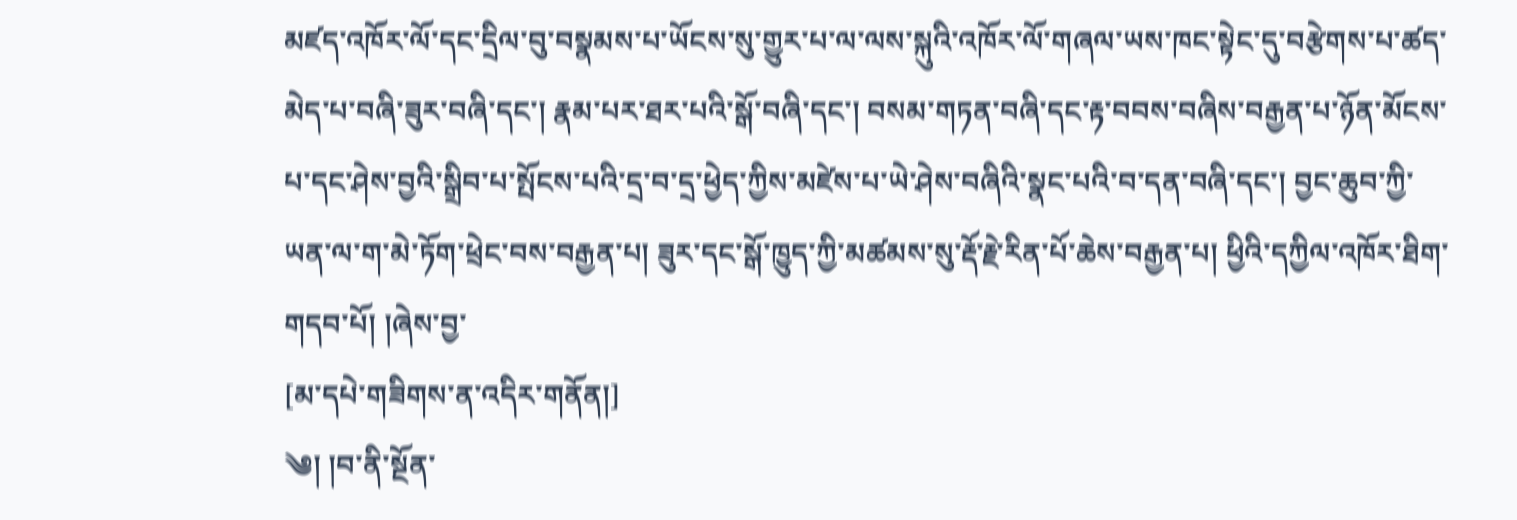མཛད་འཁོར་ལོ་དང་དྲིལ་བུ་བསྣམས་པ་ཡོངས་སུ་གྱུར་པ་ལ་ལས་སྐུའི་འཁོར་ལོ་གཞལ་ཡས་ཁང་སྟེང་དུ་བརྩེགས་པ་ཚད་མེད་པ་བཞི་ཟུར་བཞི་དང་། རྣམ་པར་ཐར་པའི་སྒོ་བཞི་དང་། བསམ་གཏན་བཞི་དང་རྟ་བབས་བཞིས་བརྒྱན་པ་ཉོན་མོངས་པ་དང་ཤེས་བྱའི་སྒྲིབ་པ་སྤོངས་པའི་དྲ་བ་དྲ་ཕྱེད་ཀྱིས་མཛེས་པ་ཡེ་ཤེས་བཞིའི་སྣང་པའི་བ་དན་བཞི་དང་། བྱང་ཆུབ་ཀྱི་ཡན་ལ་ག་མེ་ཏོག་ཕྲེང་བས་བརྒྱན་པ། ཟུར་དང་སྒོ་ཁྱུད་ཀྱི་མཚམས་སུ་རྡོ་རྗེ་རིན་པོ་ཆེས་བརྒྱན་པ། ཕྱིའི་དཀྱིལ་འཁོར་ཐིག་གདབ་པོ། །ཞེས་བྱ་
[མ་དཔེ་གཟིགས་ན་འདིར་གནོན།]
༄། །བ་ནི་སྔོན་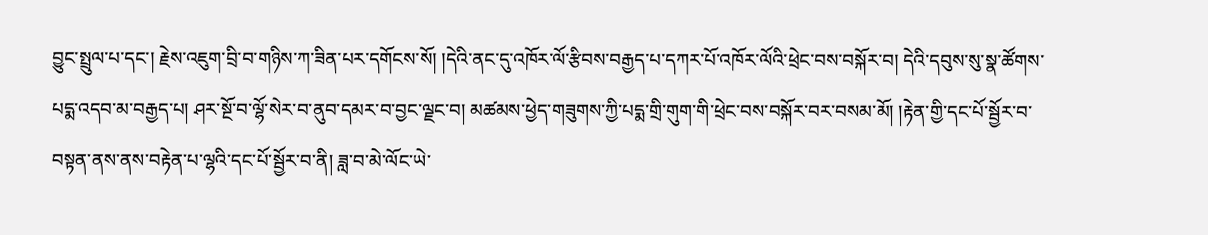བྱུང་སྤྲུལ་པ་དང་། རྗེས་འཇུག་བྲི་བ་གཉིས་ཀ་ཟིན་པར་དགོངས་སོ། །དེའི་ནང་དུ་འཁོར་ལོ་རྩིབས་བརྒྱད་པ་དཀར་པོ་འཁོར་ལོའི་ཕྲེང་བས་བསྐོར་བ། དེའི་དབུས་སུ་སྣ་ཚོགས་པདྨ་འདབ་མ་བརྒྱད་པ། ཤར་སྔོ་བ་ལྷོ་སེར་བ་ནུབ་དམར་བ་བྱང་ལྗང་བ། མཚམས་ཕྱེད་གཟུགས་ཀྱི་པདྨ་གྲི་གུག་གི་ཕྲེང་བས་བསྐོར་བར་བསམ་མོ། །རྟེན་གྱི་དང་པོ་སྦྱོར་བ་བསྟན་ནས་ནས་བརྟེན་པ་ལྷའི་དང་པོ་སྦྱོར་བ་ནི། ཟླ་བ་མེ་ལོང་ཡེ་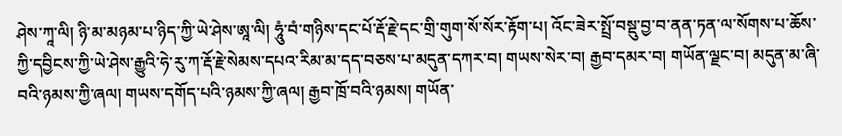ཤེས་ཀཱ་ལི། ཉི་མ་མཉམ་པ་ཉིད་ཀྱི་ཡེ་ཤེས་ཨཱ་ལི། ཧཱུཾ་བཾ་གཉིས་དང་པོ་རྡོ་རྗེ་དང་གྲི་གུག་སོ་སོར་རྟོག་པ། འོང་ཟེར་སྤྲོ་བསྡུ་བྱ་བ་ནན་ཏན་ལ་སོགས་པ་ཆོས་ཀྱི་དབྱིངས་ཀྱི་ཡེ་ཤེས་རྒྱུའི་ཧེ་རུ་ཀ་རྡོ་རྗེ་སེམས་དཔའ་རིམ་མ་དད་བཅས་པ་མདུན་དཀར་བ། གཡས་སེར་བ། རྒྱབ་དམར་བ། གཡོན་ལྗང་བ། མདུན་མ་ཞི་བའི་ཉམས་ཀྱི་ཞལ། གཡས་དགོད་པའི་ཉམས་ཀྱི་ཞལ། རྒྱབ་ཁྲོ་བའི་ཉམས། གཡོན་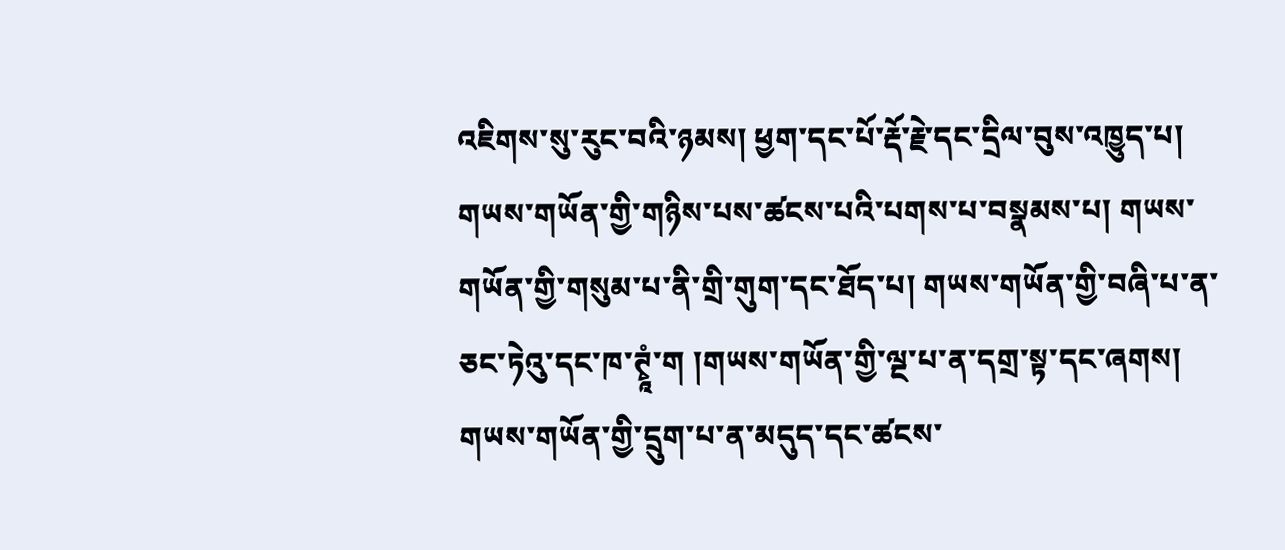འཇིགས་སུ་རུང་བའི་ཉམས། ཕྱག་དང་པོ་རྡོ་རྗེ་དང་དྲིལ་བུས་འཁྱུད་པ། གཡས་གཡོན་གྱི་གཉིས་པས་ཚངས་པའི་པགས་པ་བསྣམས་པ། གཡས་གཡོན་གྱི་གསུམ་པ་ནི་གྲི་གུག་དང་ཐོད་པ། གཡས་གཡོན་གྱི་བཞི་པ་ན་ཅང་ཏེའུ་དང་ཁ་ཊྭཱཾ་ག །གཡས་གཡོན་གྱི་ལྔ་པ་ན་དགྲ་སྟ་དང་ཞགས། གཡས་གཡོན་གྱི་དྲུག་པ་ན་མདུད་དང་ཚངས་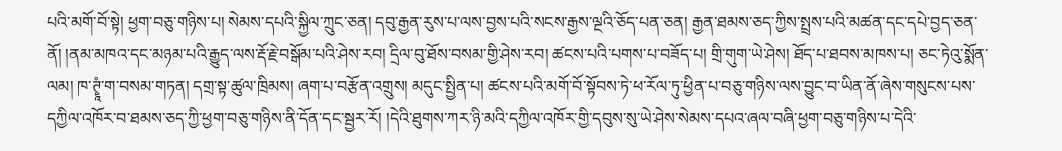པའི་མགོ་བོ་སྟེ། ཕྱག་བཅུ་གཉིས་པ། སེམས་དཔའི་སྐྱིལ་ཀྲུང་ཅན། དབུ་རྒྱན་རུས་པ་ལས་བྱས་པའི་སངས་རྒྱས་ལྔའི་ཅོད་པན་ཅན། རྒྱན་ཐམས་ཅད་ཀྱིས་སྤྲས་པའི་མཚན་དང་དཔེ་བྱད་ཅན་ནོ། །ནམ་མཁའ་དང་མཉམ་པའི་རྒྱུད་ལས་རྡོ་རྗེ་བསྒོམ་པའི་ཤེས་རབ། དྲིལ་བུ་ཐོས་བསམ་གྱི་ཤེས་རབ། ཚངས་པའི་པགས་པ་བཟོད་པ། གྲི་གུག་ཡེ་ཤེས། ཐོད་པ་ཐབས་མཁས་པ། ཅང་ཏེའུ་སྨོན་ལམ། ཁ་ཊྭཱཾ་ག་བསམ་གཏན། དགྲ་སྟ་ཚུལ་ཁྲིམས། ཞག་པ་བརྩོན་འགྲུས། མདུང་སྤྱིན་པ། ཚངས་པའི་མགོ་བོ་སྟོབས་ཏེ་ཕ་རོལ་ཏུ་ཕྱིན་པ་བཅུ་གཉིས་ལས་བྱུང་བ་ཡིན་ནོ་ཞེས་གསུངས་པས་དཀྱིལ་འཁོར་བ་ཐམས་ཅད་ཀྱི་ཕྱག་བཅུ་གཉིས་ནི་དོན་དང་སྦྱར་རོ། །དེའི་ཐུགས་ཀར་ཉི་མའི་དཀྱིལ་འཁོར་གྱི་དབུས་སུ་ཡེ་ཤེས་སེམས་དཔའ་ཞལ་བཞི་ཕྱག་བཅུ་གཉིས་པ་དེའི་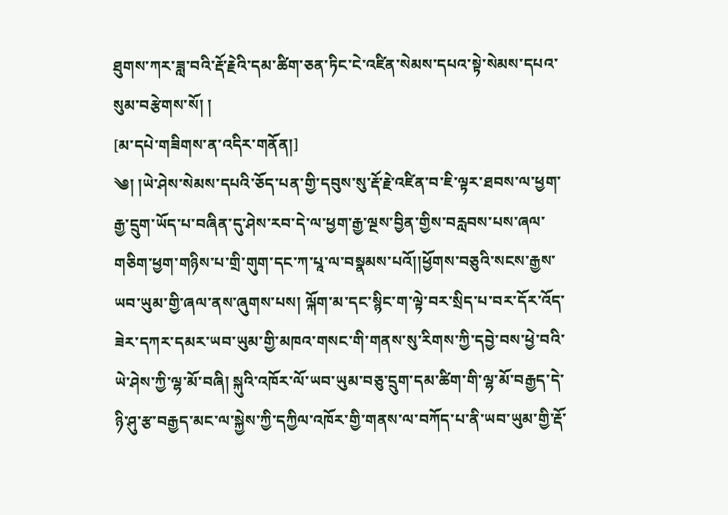ཐུགས་ཀར་ཟླ་བའི་རྡོ་རྗེའི་དམ་ཚིག་ཅན་ཏིང་ངེ་འཛིན་སེམས་དཔའ་སྟེ་སེམས་དཔའ་སུམ་བརྩེགས་སོ། །
[མ་དཔེ་གཟིགས་ན་འདིར་གནོན།]
༄། །ཡེ་ཤེས་སེམས་དཔའི་ཅོད་པན་གྱི་དབུས་སུ་རྡོ་རྗེ་འཛིན་བ་ཇི་ལྟར་ཐབས་ལ་ཕྱག་རྒྱ་དྲུག་ཡོད་པ་བཞིན་དུ་ཤེས་རབ་དེ་ལ་ཕྱག་རྒྱ་ལྔས་བྱིན་གྱིས་བརླབས་པས་ཞལ་གཅིག་ཕྱག་གཉིས་པ་གྲི་གུག་དང་ཀ་པཱ་ལ་བསྣམས་པའོ།།ཕྱོགས་བཅུའི་སངས་རྒྱས་ཡབ་ཡུམ་གྱི་ཞལ་ནས་ཞུགས་པས། ལྐོག་མ་དང་སྙིང་ག་ལྟེ་བར་སྲིད་པ་བར་དོར་འོད་ཟེར་དཀར་དམར་ཡབ་ཡུམ་གྱི་མཁའ་གསང་གི་གནས་སུ་རིགས་ཀྱི་དབྱེ་བས་ཕྱེ་བའི་ཡེ་ཤེས་ཀྱི་ལྷ་མོ་བཞི། སྐུའི་འཁོར་ལོ་ཡབ་ཡུམ་བཅུ་དྲུག་དམ་ཚིག་གི་ལྷ་མོ་བརྒྱད་དེ་ཉི་ཤུ་རྩ་བརྒྱད་མང་ལ་སྐྱེས་ཀྱི་དཀྱིལ་འཁོར་གྱི་གནས་ལ་བཀོད་པ་ནི་ཡབ་ཡུམ་གྱི་རྡོ་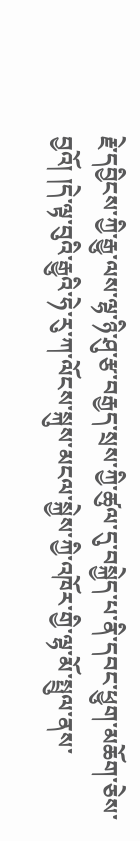རྗེ་དབྱིངས་ཀྱི་རྒྱུ་ལས་ལྷ་ཉི་ཤུ་རྩ་བརྒྱད་སྲས་ཀྱི་ཚུལ་དུ་བསྐྱེད་པ་ནི་དབང་ཕྱུག་མཆོག་ཅེས་བྱའོ། །དེ་ལྟ་བུའི་རྒྱུའི་ཧེ་རུ་ཀ་ལོངས་སྐུས་མངལ་སྐྱེས་ཀྱི་འཁོར་གྱི་ལྷ་མོ་སྤྲུལ་ནས་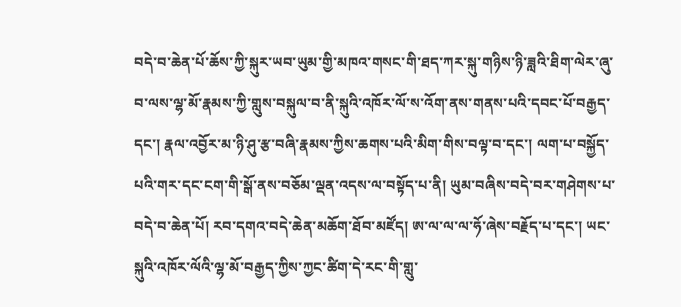བདེ་བ་ཆེན་པོ་ཆོས་ཀྱི་སྐུར་ཡབ་ཡུམ་གྱི་མཁའ་གསང་གི་ཐད་ཀར་སྐུ་གཉིས་ཉི་ཟླའི་ཐིག་ལེར་ཞུ་བ་ལས་ལྷ་མོ་རྣམས་ཀྱི་གླུས་བསྐུལ་བ་ནི་སྐུའི་འཁོར་ལོ་ས་འོག་ནས་གནས་པའི་དབང་པོ་བརྒྱད་དང་། རྣལ་འབྱོར་མ་ཉི་ཤུ་རྩ་བཞི་རྣམས་ཀྱིས་ཆགས་པའི་མིག་གིས་བལྟ་བ་དང་། ལག་པ་བསྐྱོད་པའི་གར་དང་ངག་གི་སྒོ་ནས་བཅོམ་ལྡན་འདས་ལ་བསྟོད་པ་ནི། ཡུམ་བཞིས་བདེ་བར་གཤེགས་པ་བདེ་བ་ཆེན་པོ། རབ་དགའ་བདེ་ཆེན་མཆོག་ཐོབ་མཛོད། ཨ་ལ་ལ་ལ་ཧོ་ཞེས་བརྗོད་པ་དང་། ཡང་སྐུའི་འཁོར་ལོའི་ལྷ་མོ་བརྒྱད་ཀྱིས་ཀྱང་ཚིག་དེ་རང་གི་གླུ་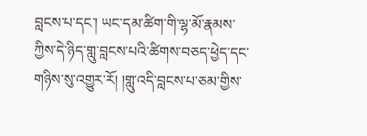བླངས་པ་དང་། ཡང་དམ་ཚིག་གི་ལྷ་མོ་རྣམས་ཀྱིས་དེ་ཉིད་གླུ་བླངས་པའི་ཚིགས་བཅད་ཕྱེད་དང་གཉིས་སུ་འགྱུར་རོ། །གླུ་འདི་བླངས་པ་ཅམ་གྱིས་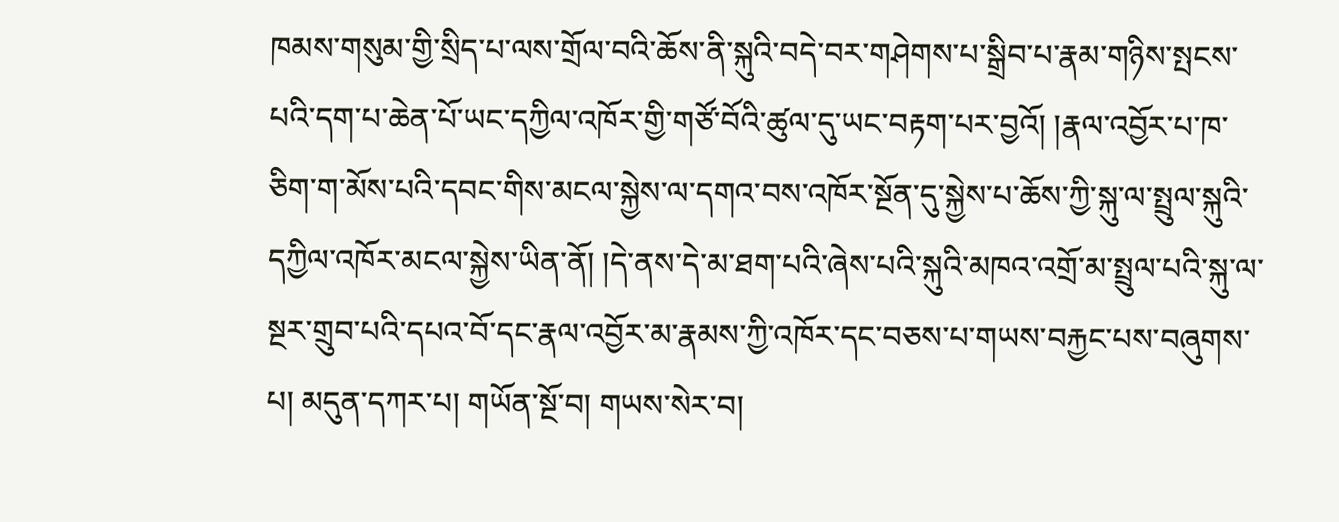ཁམས་གསུམ་གྱི་སྲིད་པ་ལས་གྲོལ་བའི་ཆོས་ནི་སྐུའི་བདེ་བར་གཤེགས་པ་སྒྲིབ་པ་རྣམ་གཉིས་སྤངས་པའི་དག་པ་ཆེན་པོ་ཡང་དཀྱིལ་འཁོར་གྱི་གཙོ་བོའི་ཚུལ་དུ་ཡང་བརྟག་པར་བྱའོ། །རྣལ་འབྱོར་པ་ཁ་ཅིག་ག་མོས་པའི་དབང་གིས་མངལ་སྐྱེས་ལ་དགའ་བས་འཁོར་སྔོན་དུ་སྐྱེས་པ་ཆོས་ཀྱི་སྐུ་ལ་སྤྲུལ་སྐུའི་དཀྱིལ་འཁོར་མངལ་སྐྱེས་ཡིན་ནོ། །དེ་ནས་དེ་མ་ཐག་པའི་ཞེས་པའི་སྐུའི་མཁའ་འགྲོ་མ་སྤྲུལ་པའི་སྐུ་ལ་སྔར་གྲུབ་པའི་དཔའ་བོ་དང་རྣལ་འབྱོར་མ་རྣམས་ཀྱི་འཁོར་དང་བཅས་པ་གཡས་བརྐྱང་པས་བཞུགས་པ། མདུན་དཀར་པ། གཡོན་སྔོ་བ། གཡས་སེར་བ།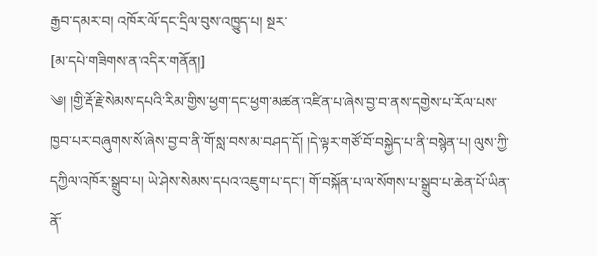རྒྱབ་དམར་བ། འཁོར་ལོ་དང་དྲིལ་བུས་འཁྱུད་པ། སྔར་
[མ་དཔེ་གཟིགས་ན་འདིར་གནོན།]
༄། །གྱི་རྡོ་རྗེ་སེམས་དཔའི་རིམ་གྱིས་ཕྱག་དང་ཕྱག་མཚན་འཛིན་པ་ཞེས་བྱ་བ་ནས་དགྱེས་པ་རོལ་པས་ཁྱབ་པར་བཞུགས་སོ་ཞེས་བྱ་བ་ནི་གོ་སླ་བས་མ་བཤད་དོ། །དེ་ལྟར་གཙོ་བོ་བསྐྱེད་པ་ནི་བསྙེན་པ། ལུས་ཀྱི་དཀྱིལ་འཁོར་སྒྲུབ་པ། ཡེ་ཤེས་སེམས་དཔའ་འཇུག་པ་དང་། གོ་བསྐོན་པ་ལ་སོགས་པ་སྒྲུབ་པ་ཆེན་པོ་ཡིན་ནོ་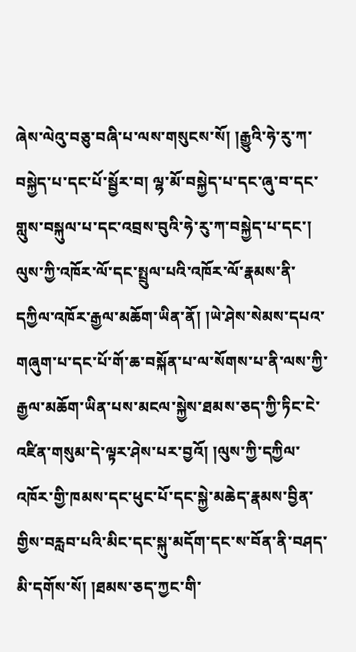ཞེས་ལེའུ་བཅུ་བཞི་པ་ལས་གསུངས་སོ། །རྒྱུའི་ཧེ་རུ་ཀ་བསྐྱེད་པ་དང་པོ་སྦྱོར་བ། ལྷ་མོ་བསྐྱེད་པ་དང་ཞུ་བ་དང་གླུས་བསྐུལ་པ་དང་འབྲས་བུའི་ཧེ་རུ་ཀ་བསྐྱེད་པ་དང་། ལུས་ཀྱི་འཁོར་ལོ་དང་སྤྲུལ་པའི་འཁོར་ལོ་རྣམས་ནི་དཀྱིལ་འཁོར་རྒྱལ་མཆོག་ཡིན་ནོ། །ཡེ་ཤེས་སེམས་དཔའ་གཞུག་པ་དང་པོ་གོ་ཆ་བསྐོན་པ་ལ་སོགས་པ་ནི་ལས་ཀྱི་རྒྱལ་མཆོག་ཡིན་པས་མངལ་སྐྱེས་ཐམས་ཅད་ཀྱི་ཏིང་ངེ་འཛིན་གསུམ་དེ་ལྟར་ཤེས་པར་བྱའོ། །ལུས་ཀྱི་དཀྱིལ་འཁོར་གྱི་ཁམས་དང་ཕུང་པོ་དང་སྐྱེ་མཆེད་རྣམས་བྱིན་གྱིས་བརླབ་པའི་མིང་དང་སྐུ་མདོག་དང་ས་བོན་ནི་བཤད་མི་དགོས་སོ། །ཐམས་ཅད་ཀྱང་གི་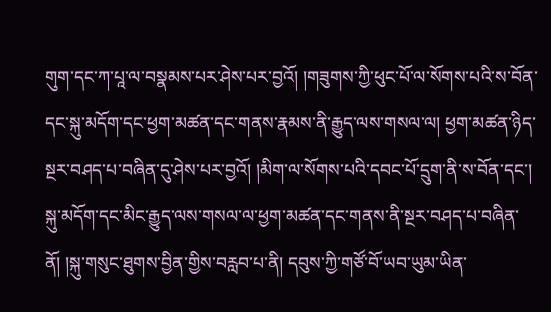གུག་དང་ཀ་པཱ་ལ་བསྣམས་པར་ཤེས་པར་བྱའོ། །གཟུགས་ཀྱི་ཕུང་པོ་ལ་སོགས་པའི་ས་བོན་དང་སྐུ་མདོག་དང་ཕྱག་མཚན་དང་གནས་རྣམས་ནི་རྒྱུད་ལས་གསལ་ལ། ཕྱག་མཚན་ཉིད་སྔར་བཤད་པ་བཞིན་དུ་ཤེས་པར་བྱའོ། །མིག་ལ་སོགས་པའི་དབང་པོ་དྲུག་ནི་ས་བོན་དང་། སྐུ་མདོག་དང་མིང་རྒྱུད་ལས་གསལ་ལ་ཕྱག་མཚན་དང་གནས་ནི་སྔར་བཤད་པ་བཞིན་ནོ། །སྐུ་གསུང་ཐུགས་བྱིན་གྱིས་བརླབ་པ་ནི། དབུས་ཀྱི་གཙོ་བོ་ཡབ་ཡུམ་ཡིན་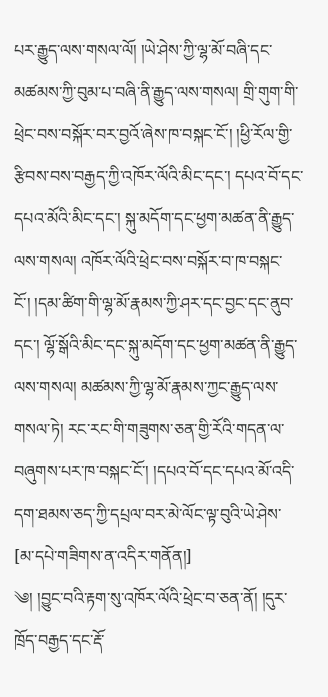པར་རྒྱུད་ལས་གསལ་ལོ། །ཡེ་ཤེས་ཀྱི་ལྷ་མོ་བཞི་དང་མཚམས་ཀྱི་བུམ་པ་བཞི་ནི་རྒྱུད་ལས་གསལ། གྲི་གུག་གི་ཕྲེང་བས་བསྐོར་བར་བྱའོ་ཞེས་ཁ་བསྐང་ངོ་། །ཕྱི་རོལ་གྱི་རྩིབས་བས་བརྒྱད་ཀྱི་འཁོར་ལོའི་མིང་དང་། དཔའ་བོ་དང་དཔའ་མོའི་མིང་དང་། སྐུ་མདོག་དང་ཕྱག་མཚན་ནི་རྒྱུད་ལས་གསལ། འཁོར་ལོའི་ཕྲེང་བས་བསྐོར་བ་ཁ་བསྐང་ངོ་། །དམ་ཚིག་གི་ལྷ་མོ་རྣམས་ཀྱི་ཤར་དང་བྱང་དང་ནུབ་དང་། ལྷོ་སྒོའི་མིང་དང་སྐུ་མདོག་དང་ཕྱག་མཚན་ནི་རྒྱུད་ལས་གསལ། མཚམས་ཀྱི་ལྷ་མོ་རྣམས་ཀྱང་རྒྱུད་ལས་གསལ་ཏེ། རང་རང་གི་གཟུགས་ཅན་གྱི་རོའི་གདན་ལ་བཞུགས་པར་ཁ་བསྐང་ངོ་། །དཔའ་བོ་དང་དཔའ་མོ་འདི་དག་ཐམས་ཅད་ཀྱི་དཔྲལ་བར་མེ་ལོང་ལྟ་བུའི་ཡེ་ཤེས་
[མ་དཔེ་གཟིགས་ན་འདིར་གནོན།]
༄། །བྱུང་བའི་རྟག་སུ་འཁོར་ལོའི་ཕྲེང་བ་ཅན་ནོ། །དུར་ཁྲོད་བརྒྱད་དང་རྡོ་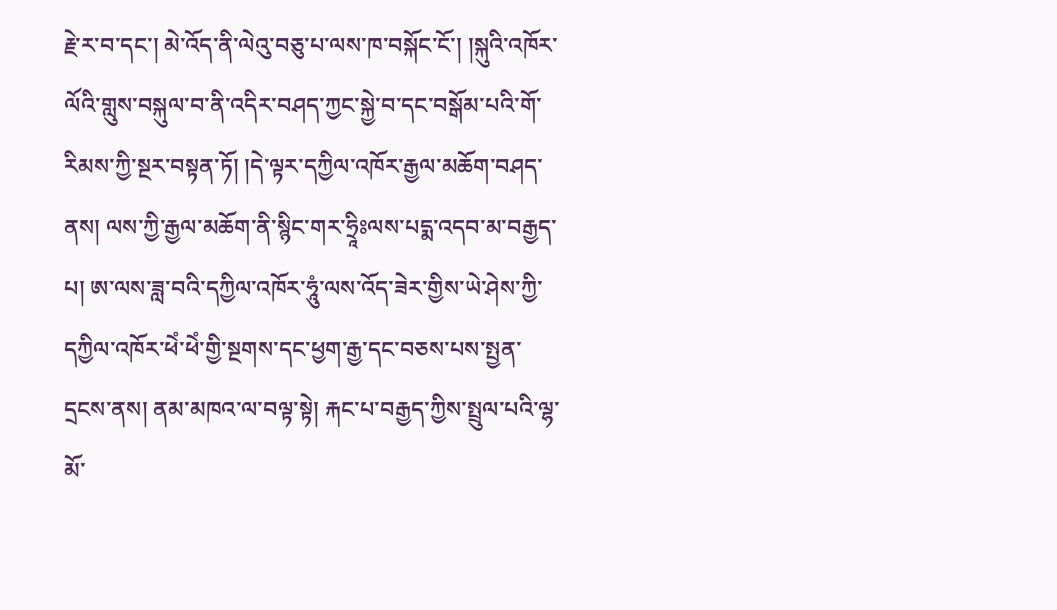རྗེ་ར་བ་དང་། མེ་འོད་ནི་ལེའུ་བཅུ་པ་ལས་ཁ་བསྐོང་ངོ་། །སྐུའི་འཁོར་ལོའི་གླུས་བསྐུལ་བ་ནི་འདིར་བཤད་ཀྱང་སྐྱེ་བ་དང་བསྒོམ་པའི་གོ་རིམས་ཀྱི་སྔར་བསྟན་ཏོ། །དེ་ལྟར་དཀྱིལ་འཁོར་རྒྱལ་མཆོག་བཤད་ནས། ལས་ཀྱི་རྒྱལ་མཆོག་ནི་སྙིང་གར་ཧྲཱིཿལས་པདྨ་འདབ་མ་བརྒྱད་པ། ཨ་ལས་ཟླ་བའི་དཀྱིལ་འཁོར་ཧཱུཾ་ལས་འོད་ཟེར་གྱིས་ཡེ་ཤེས་ཀྱི་དཀྱིལ་འཁོར་ཕེཾ་ཕེཾ་གྱི་སྔགས་དང་ཕྱག་རྒྱ་དང་བཅས་པས་སྤྱན་དྲངས་ནས། ནམ་མཁའ་ལ་བལྟ་སྟེ། རྐང་པ་བརྒྱད་ཀྱིས་སྤྲུལ་པའི་ལྷ་མོ་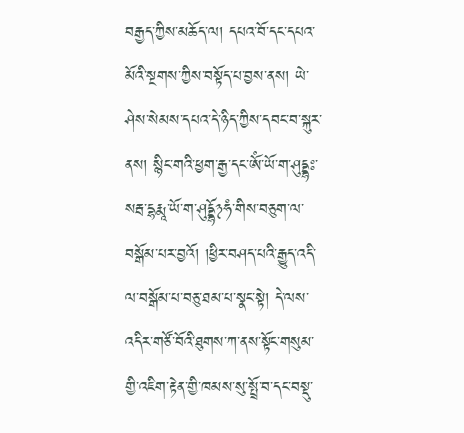བརྒྱད་ཀྱིས་མཆོད་ལ། དཔའ་བོ་དང་དཔའ་མོའི་སྔགས་ཀྱིས་བསྟོད་པ་བྱས་ནས། ཡེ་ཤེས་སེམས་དཔའ་དེ་ཉིད་ཀྱིས་དབང་བ་སྐུར་ནས། སྙིང་གའི་ཕྱག་རྒྱ་དང་ཨོཾ་ཡོ་ག་ཤུདྡྷཿ་སརྦ་དྷརྨཱ་ཡོ་ག་ཤུདྡྷོ྅ཧཾ་གིས་བཅུག་ལ་བསྒོམ་པར་བྱའོ། །ཕྱིར་བཤད་པའི་རྒྱུད་འདི་ལ་བསྒོམ་པ་བཅུ་ཐམ་པ་སྣང་སྟེ། དེ་ལས་འདིར་གཙོ་བོའི་ཐུགས་ཀ་ནས་སྟོང་གསུམ་གྱི་འཇིག་རྟེན་གྱི་ཁམས་སུ་སྤྲོ་བ་དང་བསྡུ་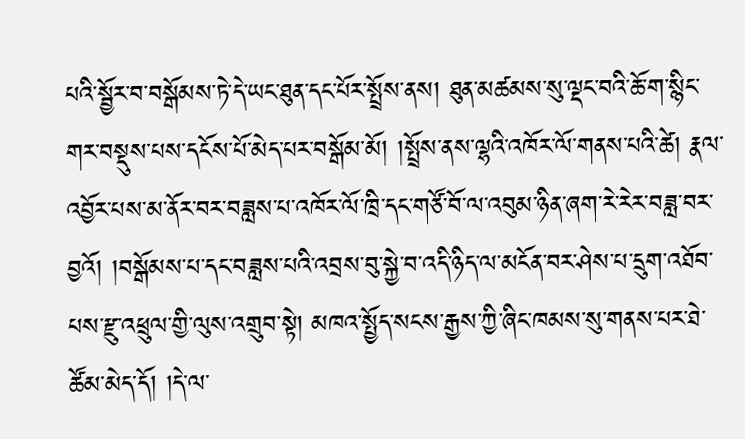པའི་སྦྱོར་བ་བསྒོམས་ཏེ་དེ་ཡང་ཐུན་དང་པོར་སྤྲོས་ནས། ཐུན་མཚམས་སུ་ལྡང་བའི་ཆོ་ག་སྙིང་གར་བསྡུས་པས་དངོས་པོ་མེད་པར་བསྒོམ་མོ། །སྤྲོས་ནས་ལྷའི་འཁོར་ལོ་གནས་པའི་ཚེ། རྣལ་འབྱོར་པས་མ་ནོར་བར་བཟླས་པ་འཁོར་ལོ་ཁྲི་དང་གཙོ་བོ་ལ་འབུམ་ཉིན་ཞག་རེ་རེར་བཟླ་བར་བྱའོ། །བསྒོམས་པ་དང་བཟླས་པའི་འབྲས་བུ་སྐྱེ་བ་འདི་ཉིད་ལ་མངོན་བར་ཤེས་པ་དྲུག་འཐོབ་པས་རྫུ་འཕྲུལ་གྱི་ལུས་འགྲུབ་སྟེ། མཁའ་སྤྱོད་སངས་རྒྱས་ཀྱི་ཞིང་ཁམས་སུ་གནས་པར་ཐེ་ཚོམ་མེད་དོ། །དེ་ལ་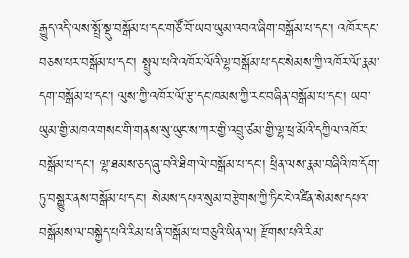རྒྱུད་འདི་ལས་སྤྲོ་སྡུ་བསྒོམ་པ་དང་གཙོ་བོ་ཡབ་ཡུམ་འབའ་ཞིག་བསྒོམ་པ་དང་། འཁོར་དང་བཅས་པར་བསྒོམ་པ་དང་། སྤྲུལ་པའི་འཁོར་ལོའི་ལྷ་བསྒོམ་པ་དང་སེམས་ཀྱི་འཁོར་ལོ་རྣམ་དག་བསྒོམ་པ་དང་། ལུས་ཀྱི་འཁོར་ལོ་རྩ་དང་ཁམས་ཀྱི་རང་བཞིན་བསྒོམ་པ་དང་། ཡབ་ཡུམ་གྱི་མཁའ་གསང་གི་གནས་སུ་ཡུང་ས་ཀར་གྱི་འབྲུ་ཙམ་གྱི་ལྷ་ཕྲ་མོའི་དཀྱིལ་འཁོར་བསྒོམ་པ་དང་། ལྷ་ཐམས་ཅད་ཞུ་བའི་ཐིག་ལེ་བསྒོམ་པ་དང་། ཕྲིན་ལས་རྣམ་བཞིའི་ཁ་དོག་ཏུ་བསྒྱུར་ནས་བསྒོམ་པ་དང་། སེམས་དཔའ་སུམ་བརྩེགས་ཀྱི་ཏིང་ངེ་འཛིན་སེམས་དཔའ་བསྒོམས་ལ་བསྐྱེད་པའི་རིམ་པ་ནི་བསྒོམ་པ་བཅུའི་ཡིན་ལ། རྫོགས་པའི་རིམ་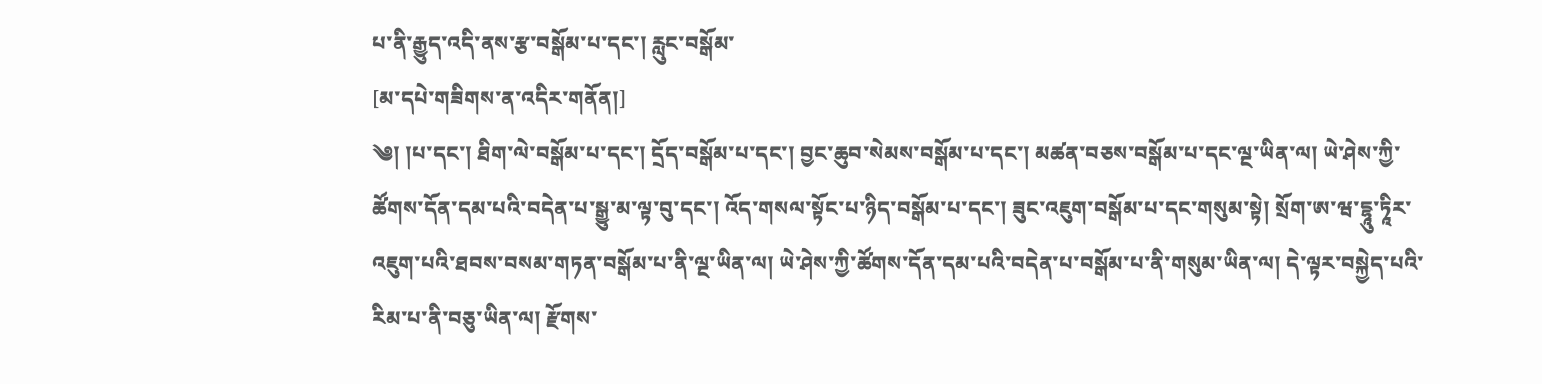པ་ནི་རྒྱུད་འདི་ནས་རྩ་བསྒོམ་པ་དང་། རླུང་བསྒོམ་
[མ་དཔེ་གཟིགས་ན་འདིར་གནོན།]
༄། །པ་དང་། ཐིག་ལེ་བསྒོམ་པ་དང་། དྲོད་བསྒོམ་པ་དང་། བྱང་ཆུབ་སེམས་བསྒོམ་པ་དང་། མཚན་བཅས་བསྒོམ་པ་དང་ལྔ་ཡིན་ལ། ཡེ་ཤེས་ཀྱི་ཚོགས་དོན་དམ་པའི་བདེན་པ་སྒྱུ་མ་ལྟ་བུ་དང་། འོད་གསལ་སྟོང་པ་ཉིད་བསྒོམ་པ་དང་། ཟུང་འཇུག་བསྒོམ་པ་དང་གསུམ་སྟེ། སྲོག་ཨ་ཝ་དྷཱུ་ཏཱིར་འཇུག་པའི་ཐབས་བསམ་གཏན་བསྒོམ་པ་ནི་ལྔ་ཡིན་ལ། ཡེ་ཤེས་ཀྱི་ཚོགས་དོན་དམ་པའི་བདེན་པ་བསྒོམ་པ་ནི་གསུམ་ཡིན་ལ། དེ་ལྟར་བསྐྱེད་པའི་རིམ་པ་ནི་བཅུ་ཡིན་ལ། རྫོགས་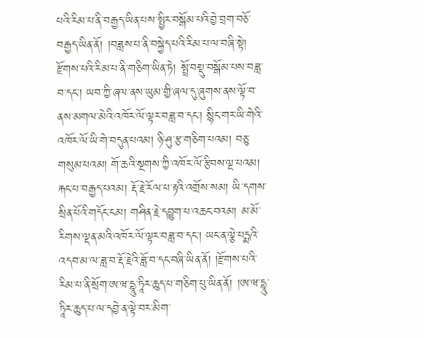པའི་རིམ་པ་ནི་བརྒྱད་ཡིན་པས་སྤྱིར་བསྒོམ་པའི་བྱེ་བྲག་བཅོ་བརྒྱད་ཡིན་ནོ། །བཟླས་པ་ནི་བསྐྱེད་པའི་རིམ་པ་ལ་བཞི་སྟེ། རྫོགས་པའི་རིམ་པ་ནི་གཅིག་ཡིན་ཏེ། སྤྲོ་བསྡུ་བསྒོམ་པས་བཟླ་བ་དང་། ཡབ་ཀྱི་ཞལ་ནས་ཡུམ་གྱི་ཞལ་དུ་ཞུགས་ནས་ལྟོ་བ་ནས་མགལ་མེའི་འཁོར་ལོ་ལྟར་བཟླ་བ་དང་། སྙིང་གར་ཡི་གེའི་འཁོར་ལོ་ཡི་གེ་བདུན་པའམ། ཉི་ཤུ་རྩ་གཅིག་པའམ། བཅུ་གསུམ་པའམ། གོ་ཆའི་སྔགས་ཀྱི་འཁོར་ལོ་རྩིབས་ལྔ་པའམ། རྐང་པ་བརྒྱད་པའམ། རྡོ་རྗེ་རོལ་པ་རྟའི་འགྲོས་སམ། ཡི་དགས་སྲིན་པོའི་གདོང་ངམ། གཤིན་རྗེ་དབྱུག་པ་འཆང་བའམ། མ་མོ་རིགས་ལྡན་མའི་འཁོར་ལོ་ལྟར་བཟླ་བ་དང་། ཡང་ན་ལྕེ་པདྨའི་འདབ་མ་ལ་ཟླ་བ་རྡོ་རྗེའི་ཟློ་བ་དང་བཞི་ཡིན་ནོ། །རྫོགས་པའི་རིམ་པ་ནི་སྲོག་ཨ་ཝ་དྷཱུ་ཏཱིར་ཆུད་པ་གཅིག་པུ་ཡིན་ནོ། །ཨ་ཝ་དྷཱུ་ཏཱིར་ཆུད་པ་ལ་དབྱེ་ན་ལྟེ་བར་མིག་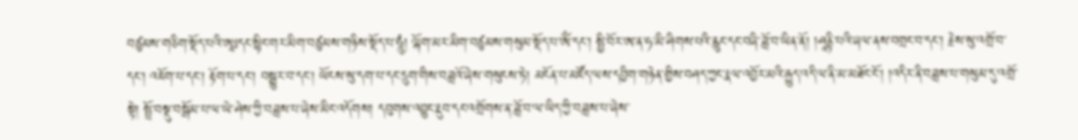བཙུམས་གཅིག་སྡོད་པའི་ཨཱཿདང་སྙིང་གར་མིག་བཙུམས་གཉིས་སྡོད་པ་ཧཱུཾ། ལྐོག་མར་མིག་བཙུམས་གསུམ་སྡོད་པ་ཨོཾ་དང་། སྤྱི་བོར་ཨ་ན་ཧ་མི་ཤིགས་པའི་རླུང་དང་བཞི་ཟློ་བ་ཡིན་ནོ། །ཤཱནྟི་པའི་ཞལ་ནས་བགྲང་བ་དང་། རྗེས་སུ་འགྲོ་བ་དང་། འཇོག་པ་དང་། རྟོག་པ་དང་། བསྒྱུར་བ་དང་། ཡོངས་སུ་དག་པ་དང་དྲུག་གིས་བཟླའོ་ཞེས་གསུངས་ཏེ། མངོན་པ་མཛོད་ལས་དབྱིག་གཉེན་གྱིས་བཤད་ཀྱང་རྣལ་འབྱོར་མའི་རྒྱུད་འདི་ལ་ནི་མ་མཐོང་ངོ་། །འདིར་ནི་བཟླས་པ་གསུམ་དུ་འགྲོ་སྟེ། སྤྲོ་བསྡུ་བསྒོམ་པ་ལ་ཡེ་ཤེས་ཀྱི་བཟླས་པ་ཞེས་མིང་འདོགས། དབུགས་འབྱུང་རྔུབ་དང་འགྲོགས་ན་ཟློ་བ་ལ་ཡིད་ཀྱི་བཟླས་པ་ཞེས་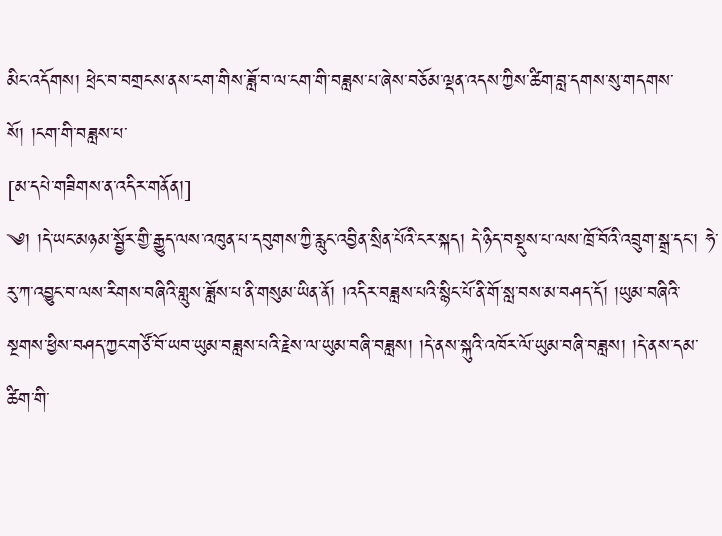མིང་འདོགས། ཕྲེང་བ་བགྲངས་ནས་ངག་གིས་ཟློ་བ་ལ་ངག་གི་བཟླས་པ་ཞེས་བཅོམ་ལྡན་འདས་ཀྱིས་ཚིག་བླ་དགས་སུ་གདགས་སོ། །ངག་གི་བཟླས་པ་
[མ་དཔེ་གཟིགས་ན་འདིར་གནོན།]
༄། །དེ་ཡང་མཉམ་སྦྱོར་གྱི་རྒྱུད་ལས་འཁུན་པ་དབུགས་ཀྱི་རླུང་འབྱིན་སྲིན་པོའི་ངར་སྐད། དེ་ཉིད་བསྡུས་པ་ལས་ཁྲོ་བོའི་འབྲུག་སྒྲ་དང་། ཧེ་རུ་ཀ་འབྱུང་བ་ལས་རིགས་བཞིའི་གླུས་ཟློས་པ་ནི་གསུམ་ཡིན་ནོ། །འདིར་བཟླས་པའི་སྙིང་པོ་ནི་གོ་སླ་བས་མ་བཤད་དོ། །ཡུམ་བཞིའི་སྔགས་ཕྱིས་བཤད་ཀྱང་གཙོ་བོ་ཡབ་ཡུམ་བཟླས་པའི་རྗེས་ལ་ཡུམ་བཞི་བཟླས། །དེ་ནས་སྐུའི་འཁོར་ལོ་ཡུམ་བཞི་བཟླས། །དེ་ནས་དམ་ཚིག་གི་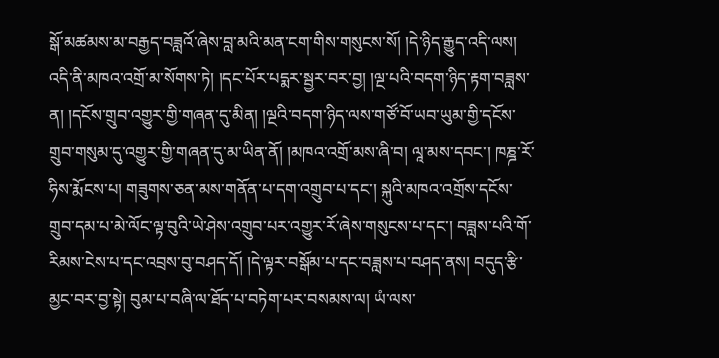སྒོ་མཚམས་མ་བརྒྱད་བཟླའོ་ཞེས་བླ་མའི་མན་ངག་གིས་གསུངས་སོ། །དེ་ཉིད་རྒྱུད་འདི་ལས། འདི་ནི་མཁའ་འགྲོ་མ་སོགས་ཏེ། །དང་པོར་པདྨར་སྦྱར་བར་བྱ། །ལྔ་པའི་བདག་ཉིད་རྟག་བཟླས་ན། །དངོས་གྲུབ་འགྱུར་གྱི་གཞན་དུ་མིན། །ལྔའི་བདག་ཉིད་ལས་གཙོ་བོ་ཡབ་ཡུམ་གྱི་དངོས་གྲུབ་གསུམ་དུ་འགྱུར་གྱི་གཞན་དུ་མ་ཡིན་ནོ། །མཁའ་འགྲོ་མས་ཞི་བ། ལཱ་མས་དབང་། ཁཎྜ་རོ་ཧིས་རྨོངས་པ། གཟུགས་ཅན་མས་གནོན་པ་དག་འགྲུབ་པ་དང་། སྐུའི་མཁའ་འགྲོས་དངོས་གྲུབ་དམ་པ་མེ་ལོང་ལྟ་བུའི་ཡེ་ཤེས་འགྲུབ་པར་འགྱུར་རོ་ཞེས་གསུངས་པ་དང་། བཟླས་པའི་གོ་རིམས་ངེས་པ་དང་འབྲས་བུ་བཤད་དོ། །དེ་ལྟར་བསྒོམ་པ་དང་བཟླས་པ་བཤད་ནས། བདུད་རྩི་མྱང་བར་བྱ་སྟེ། བུམ་པ་བཞི་ལ་ཐོད་པ་བཏེག་པར་བསམས་ལ། ཡཾ་ལས་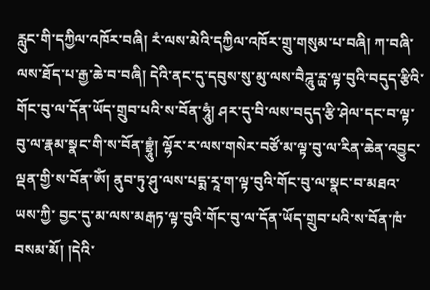རླུང་གི་དཀྱིལ་འཁོར་བཞི། རཾ་ལས་མེའི་དཀྱིལ་འཁོར་གྲུ་གསུམ་པ་བཞི། ཀ་བཞི་ལས་ཐོད་པ་རྒྱ་ཆེ་བ་བཞི། དེའི་ནང་དུ་དབུས་སུ་མུ་ལས་བཻཌཱུ་ཪྻ་ལྟ་བུའི་བདུད་རྩིའི་གོང་བུ་ལ་དོན་ཡོད་གྲུབ་པའི་ས་བོན་ཧཱུཾ། ཤར་དུ་བི་ལས་བདུད་རྩི་ཤེལ་དང་བ་ལྟ་བུ་ལ་རྣམ་སྣང་གི་ས་བོན་བྷྲཱུཾ། ལྷོར་ར་ལས་གསེར་བཙོ་མ་ལྟ་བུ་ལ་རིན་ཆེན་འབྱུང་ལྡན་གྱི་ས་བོན་ཨོཾ། ནུབ་ཏུ་ཤུ་ལས་པདྨ་རཱ་ག་ལྟ་བུའི་གོང་བུ་ལ་སྣང་བ་མཐའ་ཡས་ཀྱི་ བྱང་དུ་མ་ལས་མརྒཏ་ལྟ་བུའི་གོང་བུ་ལ་དོན་ཡོད་གྲུབ་པའི་ས་བོན་ཁཾ་བསམ་མོ། །དེའི་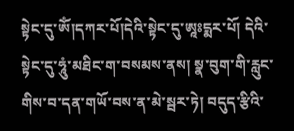སྟེང་དུ་ཨོཾ།དཀར་པོ།དེའི་སྟེང་དུ་ཨཱཿདྨར་པོ། དེའི་སྟེང་དུ་ཧཱུཾ་མཐིང་ག་བསམས་ནས། སྣ་བུག་གི་རླུང་གིས་བ་དན་གཡོ་བས་ན་མེ་སྦར་ཏེ། བདུད་རྩིའི་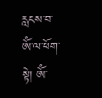རླངས་བ་ཨོཾ་ལ་ཕོག་སྟེ། ཨོཾ་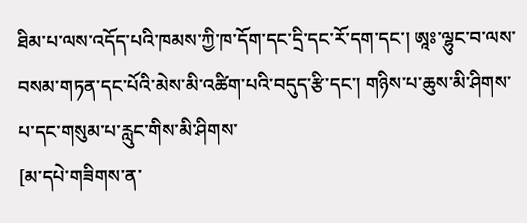ཐིམ་པ་ལས་འདོད་པའི་ཁམས་ཀྱི་ཁ་དོག་དང་དྲི་དང་རོ་དག་དང་། ཨཱཿ་ལྷུང་བ་ལས་བསམ་གཏན་དང་པོའི་མེས་མི་འཚིག་པའི་བདུད་རྩི་དང་། གཉིས་པ་ཆུས་མི་ཤིགས་པ་དང་གསུམ་པ་རླུང་གིས་མི་ཤིགས་
[མ་དཔེ་གཟིགས་ན་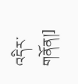འདིར་གནོན།]